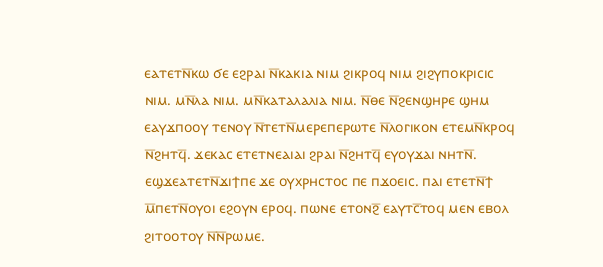ⲉⲁⲧⲉⲧⲛ̅ⲕⲱ ϭⲉ ⲉϩⲣⲁⲓ ⲛ̅ⲕⲁⲕⲓⲁ ⲛⲓⲙ ϩⲓⲕⲣⲟϥ ⲛⲓⲙ ϩⲓϩⲩⲡⲟⲕⲣⲓⲥⲓⲥ ⲛⲓⲙ. ⲙⲛ̅ⲗⲁ ⲛⲓⲙ. ⲙⲛ̅ⲕⲁⲧⲁⲗⲁⲗⲓⲁ ⲛⲓⲙ. ⲛ̅ⲑⲉ ⲛ̅ϩⲉⲛϣⲏⲣⲉ ϣⲏⲙ ⲉⲁⲩϫⲡⲟⲟⲩ ⲧⲉⲛⲟⲩ ⲛ̅ⲧⲉⲧⲛ̅ⲙⲉⲣⲉⲡⲉⲣⲱⲧⲉ ⲛ̅ⲗⲟⲅⲓⲕⲟⲛ ⲉⲧⲉⲙⲛ̅ⲕⲣⲟϥ ⲛ̅ϩⲏⲧϥ̅. ϫⲉⲕⲁⲥ ⲉⲧⲉⲧⲛⲉⲁⲓⲁⲓ ϩⲣⲁⲓ ⲛ̅ϩⲏⲧϥ̅ ⲉⲩⲟⲩϫⲁⲓ ⲛⲏⲧⲛ̅. ⲉϣϫⲉⲁⲧⲉⲧⲛ̅ϫⲓϯⲡⲉ ϫⲉ ⲟⲩⲭⲣⲏⲥⲧⲟⲥ ⲡⲉ ⲡϫⲟⲉⲓⲥ. ⲡⲁⲓ ⲉⲧⲉⲧⲛ̅ϯ ⲙ̅ⲡⲉⲧⲛ̅ⲟⲩⲟⲓ ⲉϩⲟⲩⲛ ⲉⲣⲟϥ. ⲡⲱⲛⲉ ⲉⲧⲟⲛϩ̅ ⲉⲁⲩⲧⲥ̅ⲧⲟϥ ⲙⲉⲛ ⲉⲃⲟⲗ ϩⲓⲧⲟⲟⲧⲟⲩ ⲛ̅ⲛ̅ⲣⲱⲙⲉ.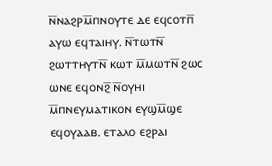ⲛ̅ⲛⲁϩⲣⲙ̅ⲡⲛⲟⲩⲧⲉ ⲇⲉ ⲉϥⲥⲟⲧⲡ̅ ⲁⲩⲱ ⲉϥⲧⲁⲓⲏⲩ. ⲛ̅ⲧⲱⲧⲛ̅ ϩⲱⲧⲧⲏⲩⲧⲛ̅ ⲕⲱⲧ ⲙ̅ⲙⲱⲧⲛ̅ ϩⲱⲥ ⲱⲛⲉ ⲉϥⲟⲛϩ̅ ⲛ̅ⲟⲩⲏⲓ ⲙ̅ⲡⲛⲉⲩⲙⲁⲧⲓⲕⲟⲛ ⲉⲩϣⲙ̅ϣⲉ ⲉϥⲟⲩⲁⲁⲃ. ⲉⲧⲁⲗⲟ ⲉϩⲣⲁⲓ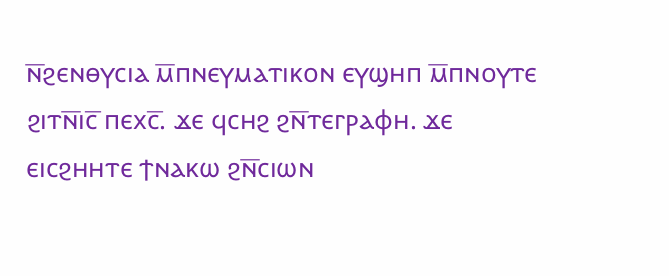ⲛ̅ϩⲉⲛⲑⲩⲥⲓⲁ ⲙ̅ⲡⲛⲉⲩⲙⲁⲧⲓⲕⲟⲛ ⲉⲩϣⲏⲡ ⲙ̅ⲡⲛⲟⲩⲧⲉ ϩⲓⲧⲛ̅ⲓⲥ̅ ⲡⲉⲭⲥ̅. ϫⲉ ϥⲥⲏϩ ϩⲛ̅ⲧⲉⲅⲣⲁⲫⲏ. ϫⲉ ⲉⲓⲥϩⲏⲏⲧⲉ ϯⲛⲁⲕⲱ ϩⲛ̅ⲥⲓⲱⲛ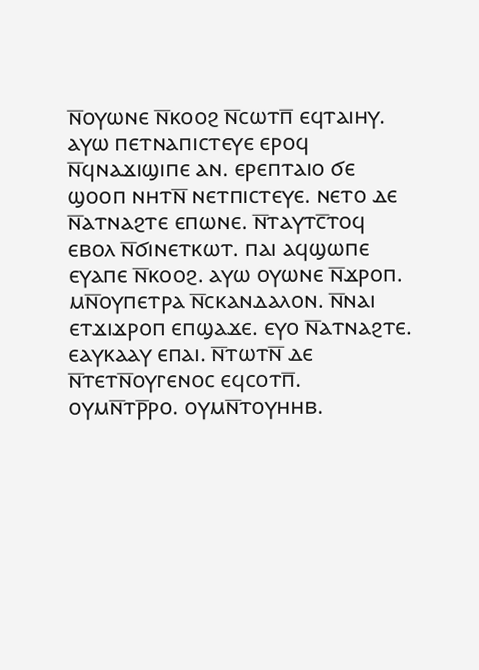ⲛ̅ⲟⲩⲱⲛⲉ ⲛ̅ⲕⲟⲟϩ ⲛ̅ⲥⲱⲧⲡ̅ ⲉϥⲧⲁⲓⲏⲩ. ⲁⲩⲱ ⲡⲉⲧⲛⲁⲡⲓⲥⲧⲉⲩⲉ ⲉⲣⲟϥ ⲛ̅ϥⲛⲁϫⲓϣⲓⲡⲉ ⲁⲛ. ⲉⲣⲉⲡⲧⲁⲓⲟ ϭⲉ ϣⲟⲟⲡ ⲛⲏⲧⲛ̅ ⲛⲉⲧⲡⲓⲥⲧⲉⲩⲉ. ⲛⲉⲧⲟ ⲇⲉ ⲛ̅ⲁⲧⲛⲁϩⲧⲉ ⲉⲡⲱⲛⲉ. ⲛ̅ⲧⲁⲩⲧⲥ̅ⲧⲟϥ ⲉⲃⲟⲗ ⲛ̅ϭⲓⲛⲉⲧⲕⲱⲧ. ⲡⲁⲓ ⲁϥϣⲱⲡⲉ ⲉⲩⲁⲡⲉ ⲛ̅ⲕⲟⲟϩ. ⲁⲩⲱ ⲟⲩⲱⲛⲉ ⲛ̅ϫⲣⲟⲡ. ⲙⲛ̅ⲟⲩⲡⲉⲧⲣⲁ ⲛ̅ⲥⲕⲁⲛⲇⲁⲗⲟⲛ. ⲛ̅ⲛⲁⲓ ⲉⲧϫⲓϫⲣⲟⲡ ⲉⲡϣⲁϫⲉ. ⲉⲩⲟ ⲛ̅ⲁⲧⲛⲁϩⲧⲉ. ⲉⲁⲩⲕⲁⲁⲩ ⲉⲡⲁⲓ. ⲛ̅ⲧⲱⲧⲛ̅ ⲇⲉ ⲛ̅ⲧⲉⲧⲛ̅ⲟⲩⲅⲉⲛⲟⲥ ⲉϥⲥⲟⲧⲡ̅. ⲟⲩⲙⲛ̅ⲧⲣ̅ⲣⲟ. ⲟⲩⲙⲛ̅ⲧⲟⲩⲏⲏⲃ.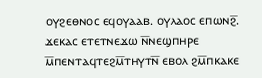ⲟⲩϩⲉⲑⲛⲟⲥ ⲉϥⲟⲩⲁⲁⲃ. ⲟⲩⲗⲁⲟⲥ ⲉⲡⲱⲛϩ̅. ϫⲉⲕⲁⲥ ⲉⲧⲉⲧⲛⲉϫⲱ ⲛ̅ⲛⲉϣⲡⲏⲣⲉ ⲙ̅ⲡⲉⲛⲧⲁϥⲧⲉϩⲙ̅ⲧⲏⲩⲧⲛ̅ ⲉⲃⲟⲗ ϩⲙ̅ⲡⲕⲁⲕⲉ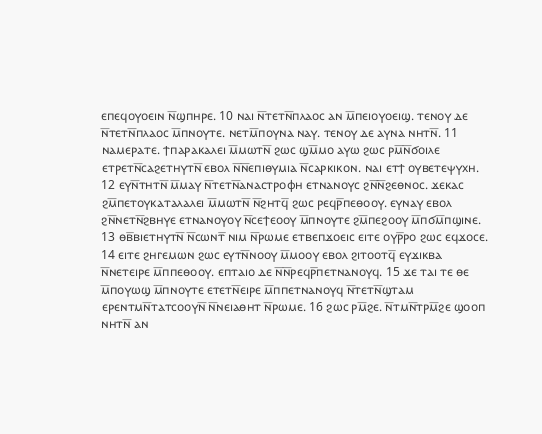ⲉⲡⲉϥⲟⲩⲟⲉⲓⲛ ⲛ̅ϣⲡⲏⲣⲉ. 10 ⲛⲁⲓ ⲛ̅ⲧⲉⲧⲛ̅ⲡⲗⲁⲟⲥ ⲁⲛ ⲙ̅ⲡⲉⲓⲟⲩⲟⲉⲓϣ. ⲧⲉⲛⲟⲩ ⲇⲉ ⲛ̅ⲧⲉⲧⲛ̅ⲡⲗⲁⲟⲥ ⲙ̅ⲡⲛⲟⲩⲧⲉ. ⲛⲉⲧⲙ̅ⲡⲟⲩⲛⲁ ⲛⲁⲩ. ⲧⲉⲛⲟⲩ ⲇⲉ ⲁⲩⲛⲁ ⲛⲏⲧⲛ̅. 11 ⲛⲁⲙⲉⲣⲁⲧⲉ. ϯⲡⲁⲣⲁⲕⲁⲗⲉⲓ ⲙ̅ⲙⲱⲧⲛ̅ ϩⲱⲥ ϣⲙ̅ⲙⲟ ⲁⲩⲱ ϩⲱⲥ ⲣⲙ̅ⲛ̅ϭⲟⲓⲗⲉ ⲉⲧⲣⲉⲧⲛ̅ⲥⲁϩⲉⲧⲏⲩⲧⲛ̅ ⲉⲃⲟⲗ ⲛ̅ⲛ̅ⲉⲡⲓⲑⲩⲙⲓⲁ ⲛ̅ⲥⲁⲣⲕⲓⲕⲟⲛ. ⲛⲁⲓ ⲉⲧϯ ⲟⲩⲃⲉⲧⲉⲯⲩⲭⲏ. 12 ⲉⲩⲛ̅ⲧⲏⲧⲛ̅ ⲙ̅ⲙⲁⲩ ⲛ̅ⲧⲉⲧⲛ̅ⲁⲛⲁⲥⲧⲣⲟⲫⲏ ⲉⲧⲛⲁⲛⲟⲩⲥ ϩⲛ̅ⲛ̅ϩⲉⲑⲛⲟⲥ. ϫⲉⲕⲁⲥ ϩⲙ̅ⲡⲉⲧⲟⲩⲕⲁⲧⲁⲗⲁⲗⲉⲓ ⲙ̅ⲙⲱⲧⲛ̅ ⲛ̅ϩⲏⲧϥ̅ ϩⲱⲥ ⲣⲉϥⲣ̅ⲡⲉⲑⲟⲟⲩ. ⲉⲩⲛⲁⲩ ⲉⲃⲟⲗ ϩⲛ̅ⲛⲉⲧⲛ̅ϩⲃⲏⲩⲉ ⲉⲧⲛⲁⲛⲟⲩⲟⲩ ⲛ̅ⲥⲉϯⲉⲟⲟⲩ ⲙ̅ⲡⲛⲟⲩⲧⲉ ϩⲙ̅ⲡⲉϩⲟⲟⲩ ⲙ̅ⲡϭⲙ̅ⲡϣⲓⲛⲉ. 13 ⲑⲃ̅ⲃⲓⲉⲧⲏⲩⲧⲛ̅ ⲛ̅ⲥⲱⲛⲧ̅ ⲛⲓⲙ ⲛ̅ⲣⲱⲙⲉ ⲉⲧⲃⲉⲡϫⲟⲉⲓⲥ ⲉⲓⲧⲉ ⲟⲩⲣ̅ⲣⲟ ϩⲱⲥ ⲉϥϫⲟⲥⲉ. 14 ⲉⲓⲧⲉ ϩⲏⲅⲉⲙⲱⲛ ϩⲱⲥ ⲉⲩⲧⲛ̅ⲛⲟⲟⲩ ⲙ̅ⲙⲟⲟⲩ ⲉⲃⲟⲗ ϩⲓⲧⲟⲟⲧϥ̅ ⲉⲩϫⲓⲕⲃⲁ ⲛ̅ⲛⲉⲧⲉⲓⲣⲉ ⲙ̅ⲡⲡⲉⲑⲟⲟⲩ. ⲉⲡⲧⲁⲓⲟ ⲇⲉ ⲛ̅ⲛ̅ⲣⲉϥⲣ̅ⲡⲉⲧⲛⲁⲛⲟⲩϥ. 15 ϫⲉ ⲧⲁⲓ ⲧⲉ ⲑⲉ ⲙ̅ⲡⲟⲩⲱϣ ⲙ̅ⲡⲛⲟⲩⲧⲉ ⲉⲧⲉⲧⲛ̅ⲉⲓⲣⲉ ⲙ̅ⲡⲡⲉⲧⲛⲁⲛⲟⲩϥ ⲛ̅ⲧⲉⲧⲛ̅ϣⲧⲁⲙ ⲉⲣⲉⲛⲧⲙⲛ̅ⲧⲁⲧⲥⲟⲟⲩⲛ̅ ⲛ̅ⲛⲉⲓⲁⲑⲏⲧ ⲛ̅ⲣⲱⲙⲉ. 16 ϩⲱⲥ ⲣⲙ̅ϩⲉ. ⲛ̅ⲧⲙⲛ̅ⲧⲣⲙ̅ϩⲉ ϣⲟⲟⲡ ⲛⲏⲧⲛ̅ ⲁⲛ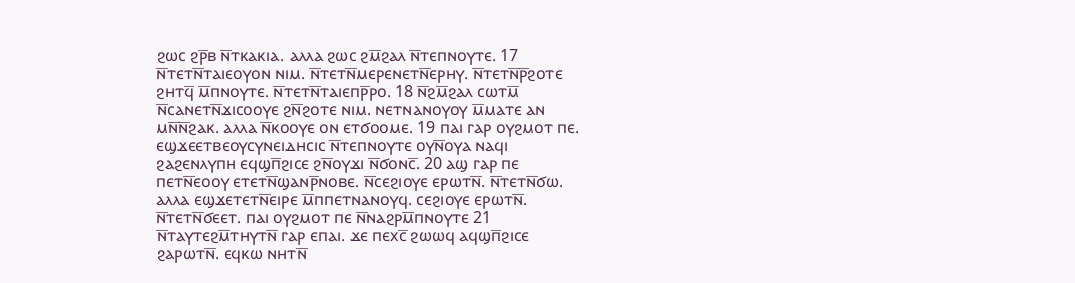ϩⲱⲥ ϩⲣ̅ⲃ ⲛ̅ⲧⲕⲁⲕⲓⲁ. ⲁⲗⲗⲁ ϩⲱⲥ ϩⲙ̅ϩⲁⲗ ⲛ̅ⲧⲉⲡⲛⲟⲩⲧⲉ. 17 ⲛ̅ⲧⲉⲧⲛ̅ⲧⲁⲓⲉⲟⲩⲟⲛ ⲛⲓⲙ. ⲛ̅ⲧⲉⲧⲛ̅ⲙⲉⲣⲉⲛⲉⲧⲛ̅ⲉⲣⲏⲩ. ⲛ̅ⲧⲉⲧⲛ̅ⲣ̅ϩⲟⲧⲉ ϩⲏⲧϥ̅ ⲙ̅ⲡⲛⲟⲩⲧⲉ. ⲛ̅ⲧⲉⲧⲛ̅ⲧⲁⲓⲉⲡⲣ̅ⲣⲟ. 18 ⲛ̅ϩⲙ̅ϩⲁⲗ ⲥⲱⲧⲙ̅ ⲛ̅ⲥⲁⲛⲉⲧⲛ̅ϫⲓⲥⲟⲟⲩⲉ ϩⲛ̅ϩⲟⲧⲉ ⲛⲓⲙ. ⲛⲉⲧⲛⲁⲛⲟⲩⲟⲩ ⲙ̅ⲙⲁⲧⲉ ⲁⲛ ⲙⲛ̅ⲛ̅ϩⲁⲕ. ⲁⲗⲗⲁ ⲛ̅ⲕⲟⲟⲩⲉ ⲟⲛ ⲉⲧϭⲟⲟⲙⲉ. 19 ⲡⲁⲓ ⲅⲁⲣ ⲟⲩϩⲙⲟⲧ ⲡⲉ. ⲉϣϫⲉⲉⲧⲃⲉⲟⲩⲥⲩⲛⲉⲓⲇⲏⲥⲓⲥ ⲛ̅ⲧⲉⲡⲛⲟⲩⲧⲉ ⲟⲩⲛ̅ⲟⲩⲁ ⲛⲁϥⲓ ϩⲁϩⲉⲛⲗⲩⲡⲏ ⲉϥϣⲡ̅ϩⲓⲥⲉ ϩⲛ̅ⲟⲩϫⲓ ⲛ̅ϭⲟⲛⲥ̅. 20 ⲁϣ ⲅⲁⲣ ⲡⲉ ⲡⲉⲧⲛ̅ⲉⲟⲟⲩ ⲉⲧⲉⲧⲛ̅ϣⲁⲛⲣ̅ⲛⲟⲃⲉ. ⲛ̅ⲥⲉϩⲓⲟⲩⲉ ⲉⲣⲱⲧⲛ̅. ⲛ̅ⲧⲉⲧⲛ̅ϭⲱ. ⲁⲗⲗⲁ ⲉϣϫⲉⲧⲉⲧⲛ̅ⲉⲓⲣⲉ ⲙ̅ⲡⲡⲉⲧⲛⲁⲛⲟⲩϥ. ⲥⲉϩⲓⲟⲩⲉ ⲉⲣⲱⲧⲛ̅. ⲛ̅ⲧⲉⲧⲛ̅ϭⲉⲉⲧ. ⲡⲁⲓ ⲟⲩϩⲙⲟⲧ ⲡⲉ ⲛ̅ⲛⲁϩⲣⲙ̅ⲡⲛⲟⲩⲧⲉ 21 ⲛ̅ⲧⲁⲩⲧⲉϩⲙ̅ⲧⲏⲩⲧⲛ̅ ⲅⲁⲣ ⲉⲡⲁⲓ. ϫⲉ ⲡⲉⲭⲥ̅ ϩⲱⲱϥ ⲁϥϣⲡ̅ϩⲓⲥⲉ ϩⲁⲣⲱⲧⲛ̅. ⲉϥⲕⲱ ⲛⲏⲧⲛ̅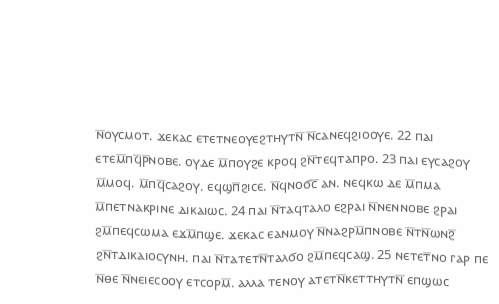ⲛ̅ⲟⲩⲥⲙⲟⲧ. ϫⲉⲕⲁⲥ ⲉⲧⲉⲧⲛⲉⲟⲩⲉϩⲧⲏⲩⲧⲛ̅ ⲛ̅ⲥⲁⲛⲉϥϩⲓⲟⲟⲩⲉ. 22 ⲡⲁⲓ ⲉⲧⲉⲙ̅ⲡϥ̅ⲣ̅ⲛⲟⲃⲉ. ⲟⲩⲇⲉ ⲙ̅ⲡⲟⲩϩⲉ ⲕⲣⲟϥ ϩⲛ̅ⲧⲉϥⲧⲁⲡⲣⲟ. 23 ⲡⲁⲓ ⲉⲩⲥⲁϩⲟⲩ ⲙ̅ⲙⲟϥ. ⲙ̅ⲡϥ̅ⲥⲁϩⲟⲩ. ⲉϥϣⲡ̅ϩⲓⲥⲉ. ⲛ̅ϥⲛⲟϭⲥ̅ ⲁⲛ. ⲛⲉϥⲕⲱ ⲇⲉ ⲙ̅ⲡⲙⲁ ⲙ̅ⲡⲉⲧⲛⲁⲕⲣⲓⲛⲉ ⲇⲓⲕⲁⲓⲱⲥ. 24 ⲡⲁⲓ ⲛ̅ⲧⲁϥⲧⲁⲗⲟ ⲉϩⲣⲁⲓ ⲛ̅ⲛⲉⲛⲛⲟⲃⲉ ϩⲣⲁⲓ ϩⲙ̅ⲡⲉϥⲥⲱⲙⲁ ⲉϫⲙ̅ⲡϣⲉ. ϫⲉⲕⲁⲥ ⲉⲁⲛⲙⲟⲩ ⲛ̅ⲛⲁϩⲣⲙ̅ⲡⲛⲟⲃⲉ ⲛ̅ⲧⲛ̅ⲱⲛϩ̅ ϩⲛ̅ⲧⲇⲓⲕⲁⲓⲟⲥⲩⲛⲏ. ⲡⲁⲓ ⲛ̅ⲧⲁⲧⲉⲧⲛ̅ⲧⲁⲗϭⲟ ϩⲙ̅ⲡⲉϥⲥⲁϣ. 25 ⲛⲉⲧⲉⲧ̅ⲛⲟ ⲅⲁⲣ ⲡⲉ ⲛ̅ⲑⲉ ⲛ̅ⲛⲉⲓⲉⲥⲟⲟⲩ ⲉⲧⲥⲟⲣⲙ̅. ⲁⲗⲗⲁ ⲧⲉⲛⲟⲩ ⲁⲧⲉⲧⲛ̅ⲕⲉⲧⲧⲏⲩⲧⲛ̅ ⲉⲡϣⲱⲥ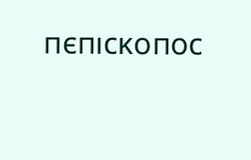ⲡⲉⲡⲓⲥⲕⲟⲡⲟⲥ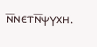ⲛ̅ⲛⲉⲧⲛ̅ⲯⲩⲭⲏ.